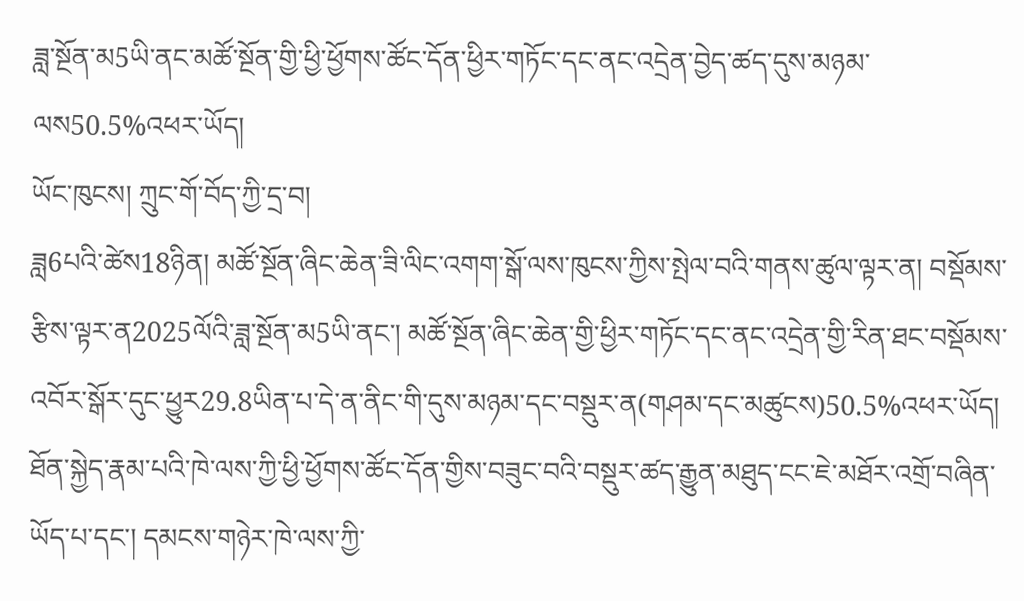ཟླ་སྔོན་མ5ཡི་ནང་མཚོ་སྔོན་གྱི་ཕྱི་ཕྱོགས་ཚོང་དོན་ཕྱིར་གཏོང་དང་ནང་འདྲེན་བྱེད་ཚད་དུས་མཉམ་ལས50.5%འཕར་ཡོད།
ཡོང་ཁུངས། ཀྲུང་གོ་བོད་ཀྱི་དྲ་བ།
ཟླ6པའི་ཚེས18ཉིན། མཚོ་སྔོན་ཞིང་ཆེན་ཟི་ལིང་འགག་སྒོ་ལས་ཁུངས་ཀྱིས་སྤེལ་བའི་གནས་ཚུལ་ལྟར་ན། བསྡོམས་རྩིས་ལྟར་ན2025ལོའི་ཟླ་སྔོན་མ5ཡི་ནང་། མཚོ་སྔོན་ཞིང་ཆེན་གྱི་ཕྱིར་གཏོང་དང་ནང་འདྲེན་གྱི་རིན་ཐང་བསྡོམས་འབོར་སྒོར་དུང་ཕྱུར29.8ཡིན་པ་དེ་ན་ནིང་གི་དུས་མཉམ་དང་བསྡུར་ན(གཤམ་དང་མཚུངས)50.5%འཕར་ཡོད།
ཐོན་སྐྱེད་རྣམ་པའི་ཁེ་ལས་ཀྱི་ཕྱི་ཕྱོགས་ཚོང་དོན་གྱིས་བཟུང་བའི་བསྡུར་ཚད་རྒྱུན་མཐུད་ངང་ཇེ་མཐོར་འགྲོ་བཞིན་ཡོད་པ་དང་། དམངས་གཉེར་ཁེ་ལས་ཀྱི་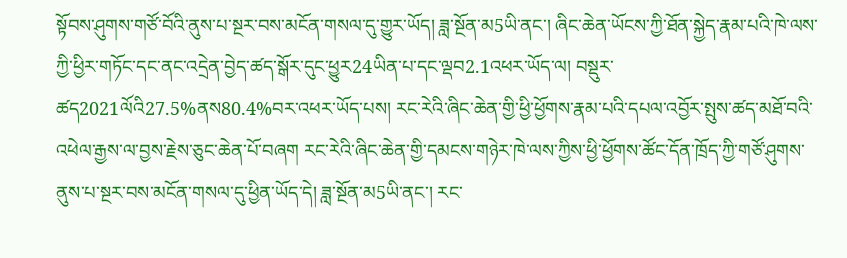སྟོབས་ཤུགས་གཙོ་བོའི་ནུས་པ་སྔར་བས་མངོན་གསལ་དུ་གྱུར་ཡོད། ཟླ་སྔོན་མ5ཡི་ནང་། ཞིང་ཆེན་ཡོངས་ཀྱི་ཐོན་སྐྱེད་རྣམ་པའི་ཁེ་ལས་ཀྱི་ཕྱིར་གཏོང་དང་ནང་འདྲེན་བྱེད་ཚད་སྒོར་དུང་ཕྱུར24ཡིན་པ་དང་ལྡབ2.1འཕར་ཡོད་ལ། བསྡུར་ཚད2021ལོའི27.5%ནས80.4%བར་འཕར་ཡོད་པས། རང་རེའི་ཞིང་ཆེན་གྱི་ཕྱི་ཕྱོགས་རྣམ་པའི་དཔལ་འབྱོར་སྤུས་ཚད་མཐོ་བའི་འཕེལ་རྒྱས་ལ་བྱས་རྗེས་ཅུང་ཆེན་པོ་བཞག རང་རེའི་ཞིང་ཆེན་གྱི་དམངས་གཉེར་ཁེ་ལས་ཀྱིས་ཕྱི་ཕྱོགས་ཚོང་དོན་ཁྲོད་ཀྱི་གཙོ་ཤུགས་ནུས་པ་སྔར་བས་མངོན་གསལ་དུ་ཕྱིན་ཡོད་དེ། ཟླ་སྔོན་མ5ཡི་ནང་། རང་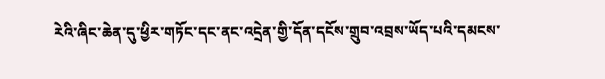རེའི་ཞིང་ཆེན་དུ་ཕྱིར་གཏོང་དང་ནང་འདྲེན་གྱི་དོན་དངོས་གྲུབ་འབྲས་ཡོད་པའི་དམངས་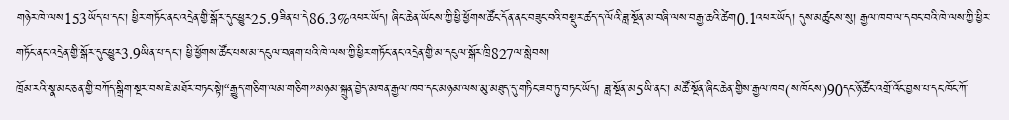གཉེར་ཁེ་ལས153ཡོད་པ་དང་། ཕྱིར་གཏོང་ནང་འདྲེན་གྱི་སྒོར་དུང་ཕྱུར25.9ཟིན་པ་དེ86.3%འཕར་ཡོད། ཞིང་ཆེན་ཡོངས་ཀྱི་ཕྱི་ཕྱོགས་ཚོང་དོན་ནང་བཟུང་བའི་བསྡུར་ཚད་ད་ལོའི་ཟླ་སྔོན་མ་བཞི་ལས་བརྒྱ་ཆའི་ཚེག0.1འཕར་ཡོད། དུས་མཚུངས་སུ། རྒྱལ་ཁབ་ལ་དབང་བའི་ཁེ་ལས་ཀྱི་ཕྱིར་གཏོང་ནང་འདྲེན་གྱི་སྒོར་དུང་ཕྱུར3.9ཡིན་པ་དང་། ཕྱི་ཕྱོགས་ཚོང་པས་མ་དངུལ་བཞག་པའི་ཁེ་ལས་ཀྱི་ཕྱིར་གཏོང་ནང་འདྲེན་གྱི་མ་དངུལ་སྒོར་ཁྲི827ལ་སླེབས།
ཁྲོམ་རའི་སྣ་མང་ཅན་གྱི་བཀོད་སྒྲིག་སྔར་བས་ཇེ་མཐོར་བཏང་སྟེ།“རྒྱུད་གཅིག་ལམ་གཅིག”མཉམ་སྐྲུན་བྱེད་མཁན་རྒྱལ་ཁབ་དང་མཉམ་ལས་མུ་མཐུད་དུ་གཏིང་ཟབ་ཏུ་བཏང་ཡོད། ཟླ་སྔོན་མ5ཡི་ནང་། མཚོ་སྔོན་ཞིང་ཆེན་གྱིས་རྒྱལ་ཁབ(ས་ཁོངས)90དང་ཉོ་ཚོང་འགྲོ་འོང་བྱས་པ་དང་ཁོང་ཀོ་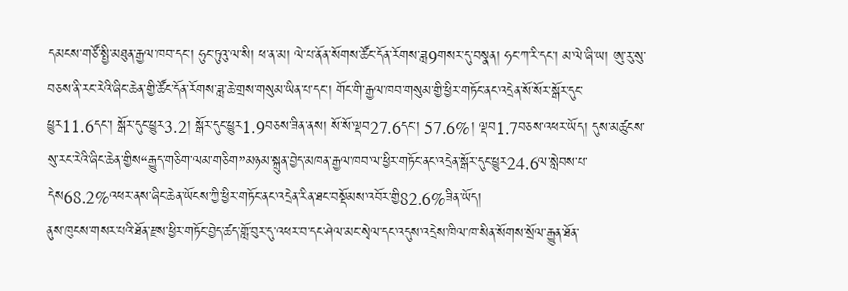དམངས་གཙོ་སྤྱི་མཐུན་རྒྱལ་ཁབ་དང་། ཧུང་ཏུའུ་ལ་སི། ཕ་ན་མ། ལེ་པ་ནོན་སོགས་ཚོང་དོན་རོགས་ཟླ9གསར་དུ་བསྣན། ཧང་ཀ་རི་དང་། མ་ལེ་ཞི་ཡ། ཨུ་རུ་སུ་བཅས་ནི་རང་རེའི་ཞིང་ཆེན་གྱི་ཚོང་དོན་རོགས་ཟླ་ཆེ་གྲས་གསུམ་ཡིན་པ་དང་། གོང་གི་རྒྱལ་ཁབ་གསུམ་གྱི་ཕྱིར་གཏོང་ནང་འདྲེན་སོ་སོར་སྒོར་དུང་ཕྱུར11.6དང་། སྒོར་དུང་ཕྱུར3.2། སྒོར་དུང་ཕྱུར1.9བཅས་ཟིན་ནས། སོ་སོ་ལྡབ27.6དང་། 57.6%། ལྡབ1.7བཅས་འཕར་ཡོད། དུས་མཚུངས་སུ་རང་རེའི་ཞིང་ཆེན་གྱིས“རྒྱུད་གཅིག་ལམ་གཅིག”མཉམ་སྐྲུན་བྱེད་མཁན་རྒྱལ་ཁབ་ལ་ཕྱིར་གཏོང་ནང་འདྲེན་སྒོར་དུང་ཕྱུར24.6ལ་སླེབས་པ་དེས68.2%འཕར་ནས་ཞིང་ཆེན་ཡོངས་ཀྱི་ཕྱིར་གཏོང་ནང་འདྲེན་རིན་ཐང་བསྡོམས་འབོར་གྱི82.6%ཟིན་ཡོད།
ནུས་ཁུངས་གསར་པའི་ཐོན་རྫས་ཕྱིར་གཏོང་བྱེད་ཚད་གློ་བུར་དུ་འཕར་བ་དང་ཤེལ་མང་སྭེལ་དང་འདུས་འདྲེས་ཁིལ་ཁ་སིན་སོགས་སྲོལ་རྒྱུན་ཐོན་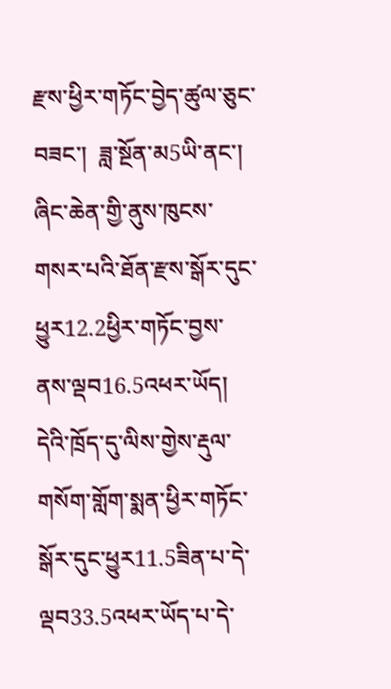རྫས་ཕྱིར་གཏོང་བྱེད་ཚུལ་ཅུང་བཟང་།  ཟླ་སྔོན་མ5ཡི་ནང་། ཞིང་ཆེན་གྱི་ནུས་ཁུངས་གསར་པའི་ཐོན་རྫས་སྒོར་དུང་ཕྱུར12.2ཕྱིར་གཏོང་བྱས་ནས་ལྡབ16.5འཕར་ཡོད། དེའི་ཁྲོད་དུ་ལིས་གྱེས་རྡུལ་གསོག་གློག་སྨན་ཕྱིར་གཏོང་སྒོར་དུང་ཕྱུར11.5ཟིན་པ་དེ་ལྡབ33.5འཕར་ཡོད་པ་དེ་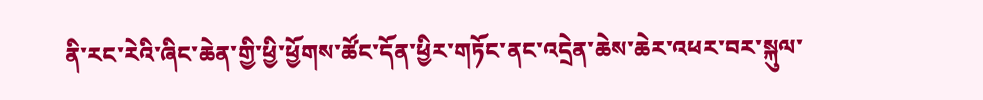ནི་རང་རེའི་ཞིང་ཆེན་གྱི་ཕྱི་ཕྱོགས་ཚོང་དོན་ཕྱིར་གཏོང་ནང་འདྲེན་ཆེས་ཆེར་འཕར་བར་སྐུལ་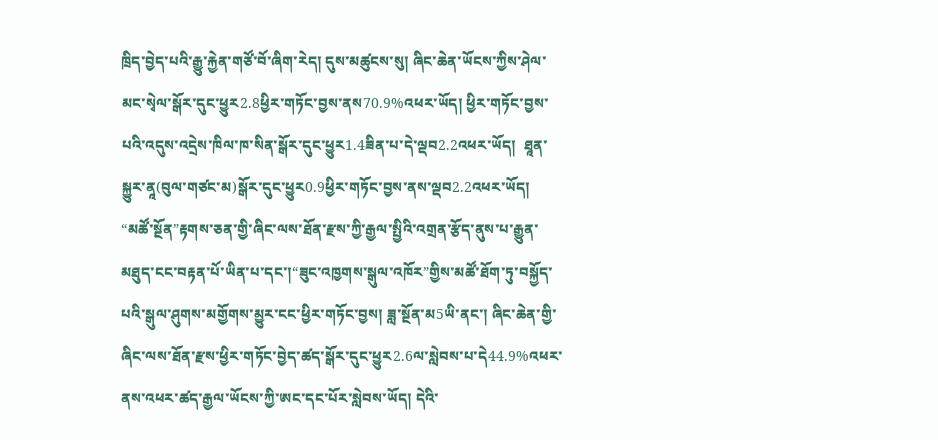ཁྲིད་བྱེད་པའི་རྒྱུ་རྐྱེན་གཙོ་བོ་ཞིག་རེད། དུས་མཚུངས་སུ། ཞིང་ཆེན་ཡོངས་ཀྱིས་ཤེལ་མང་སྭེལ་སྒོར་དུང་ཕྱུར2.8ཕྱིར་གཏོང་བྱས་ནས70.9%འཕར་ཡོད། ཕྱིར་གཏོང་བྱས་པའི་འདུས་འདྲེས་ཁིལ་ཁ་སིན་སྒོར་དུང་ཕྱུར1.4ཟིན་པ་དེ་ལྡབ2.2འཕར་ཡོད།  ཐཱན་སྐྱུར་ནཱ(བུལ་གཙང་མ)སྒོར་དུང་ཕྱུར0.9ཕྱིར་གཏོང་བྱས་ནས་ལྡབ2.2འཕར་ཡོད།
“མཚོ་སྔོན”རྟགས་ཅན་གྱི་ཞིང་ལས་ཐོན་རྫས་ཀྱི་རྒྱལ་སྤྱིའི་འགྲན་རྩོད་ནུས་པ་རྒྱུན་མཐུད་ངང་བརྟན་པོ་ཡིན་པ་དང་།“ཟུང་འཁྱགས་སྒུལ་འཁོར”གྱིས་མཚོ་ཐོག་ཏུ་བསྐྱོད་པའི་སྒུལ་ཤུགས་མགྱོགས་མྱུར་ངང་ཕྱིར་གཏོང་བྱས། ཟླ་སྔོན་མ5ཡི་ནང་། ཞིང་ཆེན་གྱི་ཞིང་ལས་ཐོན་རྫས་ཕྱིར་གཏོང་བྱེད་ཚད་སྒོར་དུང་ཕྱུར2.6ལ་སླེབས་པ་དེ44.9%འཕར་ནས་འཕར་ཚད་རྒྱལ་ཡོངས་ཀྱི་ཨང་དང་པོར་སླེབས་ཡོད། དེའི་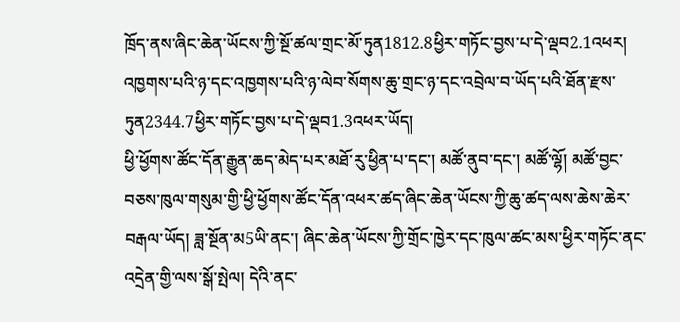ཁྲོད་ནས་ཞིང་ཆེན་ཡོངས་ཀྱི་སྔོ་ཚལ་གྲང་མོ་ཏུན1812.8ཕྱིར་གཏོང་བྱས་པ་དེ་ལྡབ2.1འཕར། འཁྱགས་པའི་ཉ་དང་འཁྱགས་པའི་ཉ་ལེབ་སོགས་ཆུ་གྲང་ཉ་དང་འབྲེལ་བ་ཡོད་པའི་ཐོན་རྫས་ཏུན2344.7ཕྱིར་གཏོང་བྱས་པ་དེ་ལྡབ1.3འཕར་ཡོད།
ཕྱི་ཕྱོགས་ཚོང་དོན་རྒྱུན་ཆད་མེད་པར་མཐོ་རུ་ཕྱིན་པ་དང་། མཚོ་ནུབ་དང་། མཚོ་ལྷོ། མཚོ་བྱང་བཅས་ཁུལ་གསུམ་གྱི་ཕྱི་ཕྱོགས་ཚོང་དོན་འཕར་ཚད་ཞིང་ཆེན་ཡོངས་ཀྱི་ཆུ་ཚད་ལས་ཆེས་ཆེར་བརྒལ་ཡོད། ཟླ་སྔོན་མ5ཡི་ནང་། ཞིང་ཆེན་ཡོངས་ཀྱི་གྲོང་ཁྱེར་དང་ཁུལ་ཚང་མས་ཕྱིར་གཏོང་ནང་འདྲེན་གྱི་ལས་སྒོ་སྤེལ། དེའི་ནང་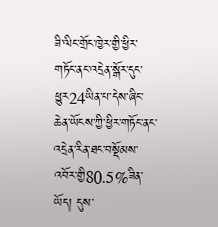ཟི་ལིང་གྲོང་ཁྱེར་གྱི་ཕྱིར་གཏོང་ནང་འདྲེན་སྒོར་དུང་ཕྱུར24ཡིན་པ་དེས་ཞིང་ཆེན་ཡོངས་ཀྱི་ཕྱིར་གཏོང་ནང་འདྲེན་རིན་ཐང་བསྡོམས་འབོར་གྱི80.5%ཟིན་ཡོད། དུས་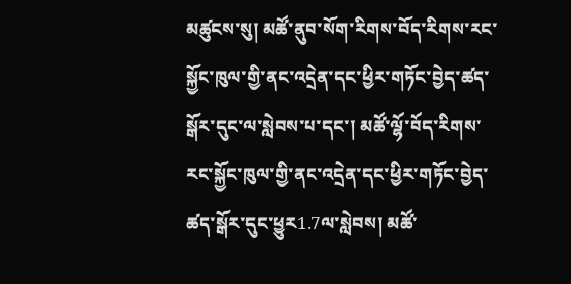མཚུངས་སུ། མཚོ་ནུབ་སོག་རིགས་བོད་རིགས་རང་སྐྱོང་ཁུལ་གྱི་ནང་འདྲེན་དང་ཕྱིར་གཏོང་བྱེད་ཚད་སྒོར་དུང་ལ་སླེབས་པ་དང་། མཚོ་ལྷོ་བོད་རིགས་རང་སྐྱོང་ཁུལ་གྱི་ནང་འདྲེན་དང་ཕྱིར་གཏོང་བྱེད་ཚད་སྒོར་དུང་ཕྱུར1.7ལ་སླེབས། མཚོ་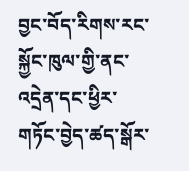བྱང་བོད་རིགས་རང་སྐྱོང་ཁུལ་གྱི་ནང་འདྲེན་དང་ཕྱིར་གཏོང་བྱེད་ཚད་སྒོར་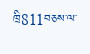ཁྲི811བཅས་ལ་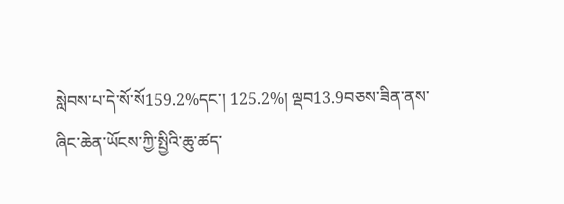སླེབས་པ་དེ་སོ་སོ159.2%དང་། 125.2%། ལྡབ13.9བཅས་ཟིན་ནས་ཞིང་ཆེན་ཡོངས་ཀྱི་སྤྱིའི་ཆུ་ཚད་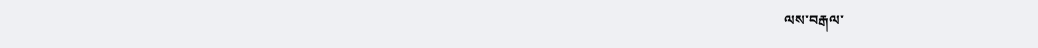ལས་བརྒལ་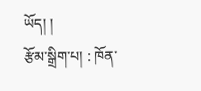ཡོད། །
རྩོམ་སྒྲིག་པ། : ཁོན་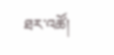ཐར་འཚོ།